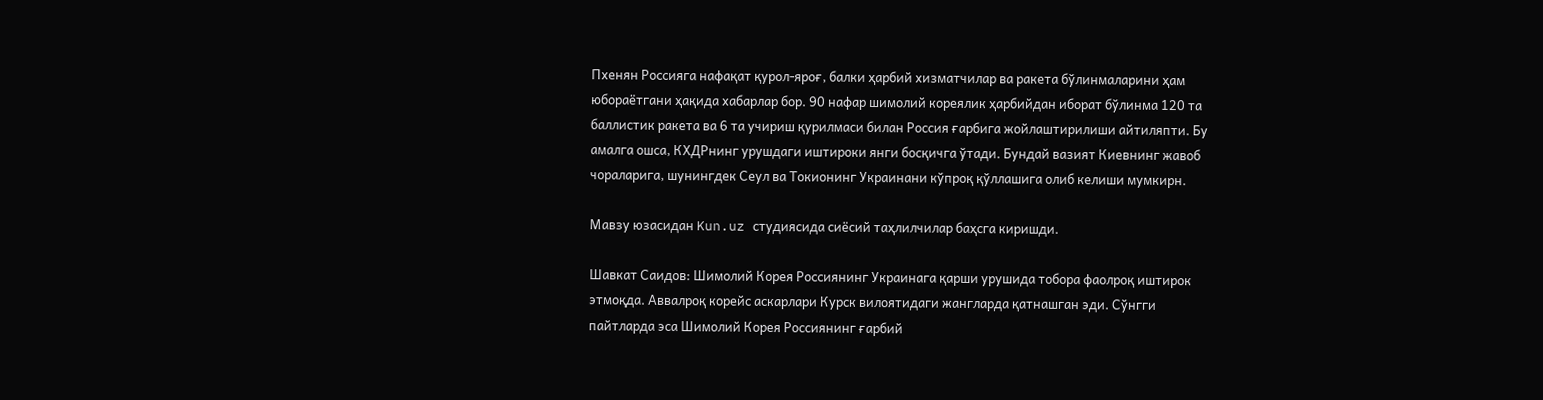Пхенян Россияга нафақат қурол-яроғ, балки ҳарбий хизматчилар ва ракета бўлинмаларини ҳам юбораётгани ҳақида хабарлар бор. 90 нафар шимолий кореялик ҳарбийдан иборат бўлинма 120 та баллистик ракета ва 6 та учириш қурилмаси билан Россия ғарбига жойлаштирилиши айтиляпти. Бу амалга ошса, КХДРнинг урушдаги иштироки янги босқичга ўтади. Бундай вазият Киевнинг жавоб чораларига, шунингдек Сеул ва Токионинг Украинани кўпроқ қўллашига олиб келиши мумкирн.

Мавзу юзасидан Kun.uz студиясида сиёсий таҳлилчилар баҳсга киришди.

Шавкат Саидов: Шимолий Корея Россиянинг Украинага қарши урушида тобора фаолроқ иштирок этмоқда. Аввалроқ корейс аскарлари Курск вилоятидаги жангларда қатнашган эди. Сўнгги пайтларда эса Шимолий Корея Россиянинг ғарбий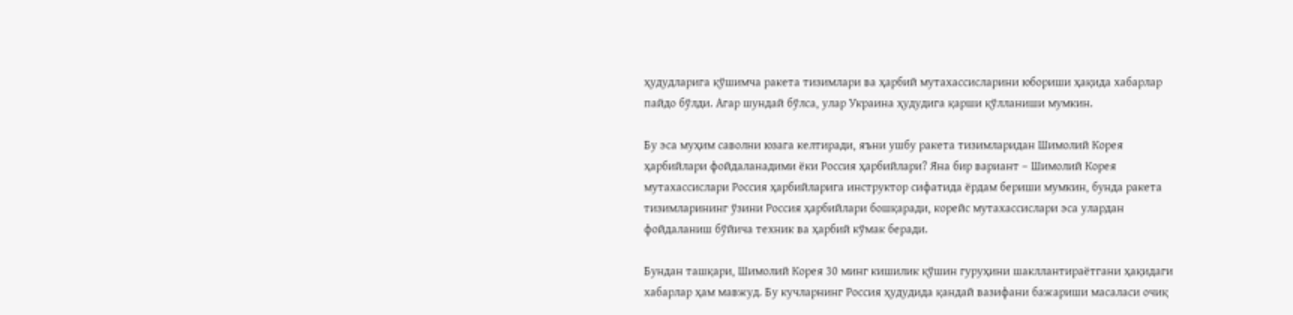ҳудудларига қўшимча ракета тизимлари ва ҳарбий мутахассисларини юбориши ҳақида хабарлар пайдо бўлди. Агар шундай бўлса, улар Украина ҳудудига қарши қўлланиши мумкин.

Бу эса муҳим саволни юзага келтиради, яъни ушбу ракета тизимларидан Шимолий Корея ҳарбийлари фойдаланадими ёки Россия ҳарбийлари? Яна бир вариант – Шимолий Корея мутахассислари Россия ҳарбийларига инструктор сифатида ёрдам бериши мумкин, бунда ракета тизимларининг ўзини Россия ҳарбийлари бошқаради, корейс мутахассислари эса улардан фойдаланиш бўйича техник ва ҳарбий кўмак беради.

Бундан ташқари, Шимолий Корея 30 минг кишилик қўшин гуруҳини шакллантираётгани ҳақидаги хабарлар ҳам мавжуд. Бу кучларнинг Россия ҳудудида қандай вазифани бажариши масаласи очиқ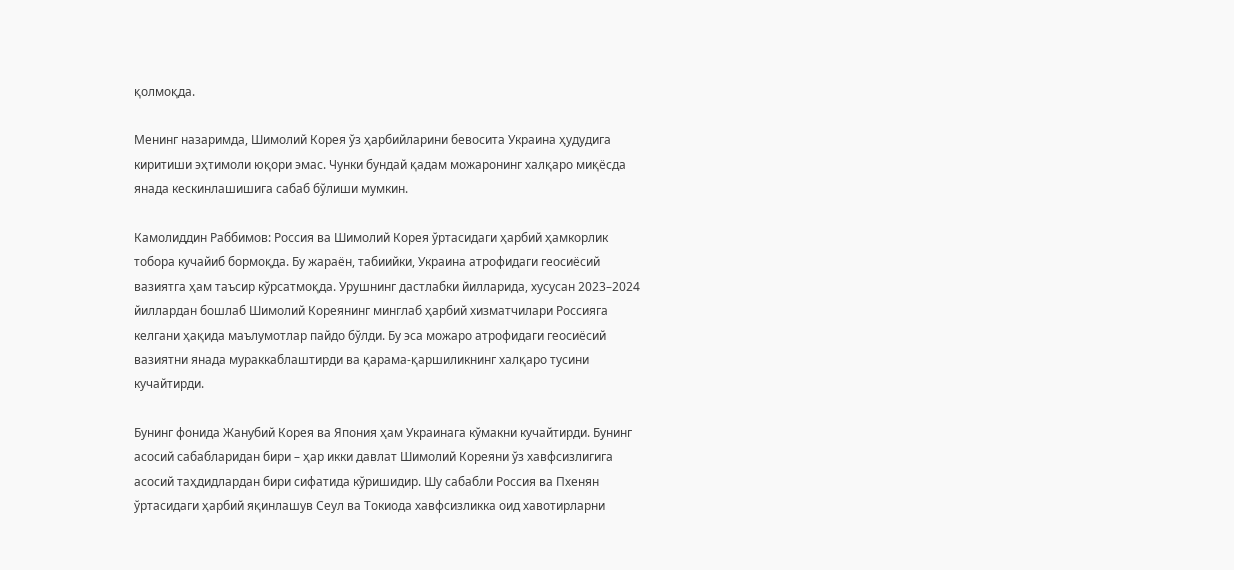қолмоқда.

Менинг назаримда, Шимолий Корея ўз ҳарбийларини бевосита Украина ҳудудига киритиши эҳтимоли юқори эмас. Чунки бундай қадам можаронинг халқаро миқёсда янада кескинлашишига сабаб бўлиши мумкин.

Камолиддин Раббимов: Россия ва Шимолий Корея ўртасидаги ҳарбий ҳамкорлик тобора кучайиб бормоқда. Бу жараён, табиийки, Украина атрофидаги геосиёсий вазиятга ҳам таъсир кўрсатмоқда. Урушнинг дастлабки йилларида, хусусан 2023–2024 йиллардан бошлаб Шимолий Кореянинг минглаб ҳарбий хизматчилари Россияга келгани ҳақида маълумотлар пайдо бўлди. Бу эса можаро атрофидаги геосиёсий вазиятни янада мураккаблаштирди ва қарама-қаршиликнинг халқаро тусини кучайтирди.

Бунинг фонида Жанубий Корея ва Япония ҳам Украинага кўмакни кучайтирди. Бунинг асосий сабабларидан бири – ҳар икки давлат Шимолий Кореяни ўз хавфсизлигига асосий таҳдидлардан бири сифатида кўришидир. Шу сабабли Россия ва Пхенян ўртасидаги ҳарбий яқинлашув Сеул ва Токиода хавфсизликка оид хавотирларни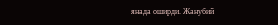янада оширди. Жанубий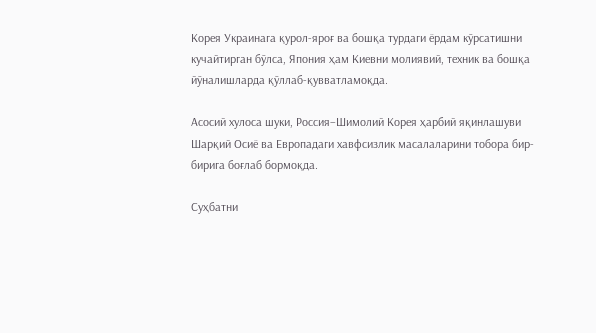Корея Украинага қурол-яроғ ва бошқа турдаги ёрдам кўрсатишни кучайтирган бўлса, Япония ҳам Киевни молиявий, техник ва бошқа йўналишларда қўллаб-қувватламоқда.

Асосий хулоса шуки, Россия–Шимолий Корея ҳарбий яқинлашуви Шарқий Осиё ва Европадаги хавфсизлик масалаларини тобора бир-бирига боғлаб бормоқда.

Суҳбатни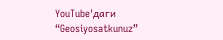YouTube'даги “Geosiyosatkunuz”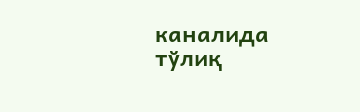каналида тўлиқ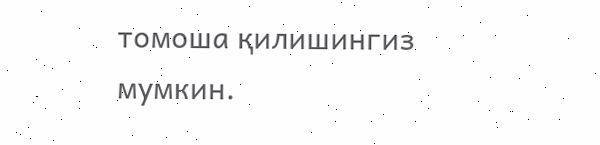томоша қилишингиз мумкин.